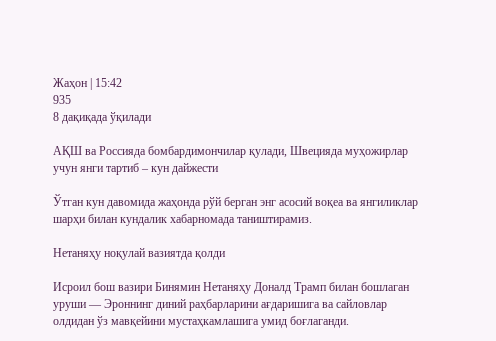Жаҳон | 15:42
935
8 дақиқада ўқилади

АҚШ ва Россияда бомбардимончилар қулади, Швецияда муҳожирлар учун янги тартиб – кун дайжести

Ўтган кун давомида жаҳонда рўй берган энг асосий воқеа ва янгиликлар шарҳи билан кундалик хабарномада таништирамиз.

Нетаняҳу ноқулай вазиятда қолди

Исроил бош вазири Бинямин Нетаняҳу Доналд Трамп билан бошлаган уруши — Эроннинг диний раҳбарларини ағдаришига ва сайловлар олдидан ўз мавқейини мустаҳкамлашига умид боғлаганди.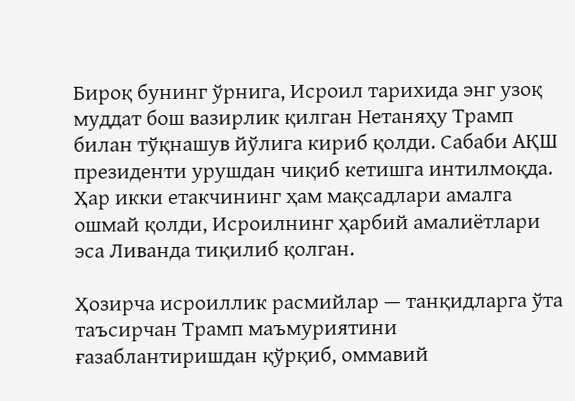Бироқ бунинг ўрнига, Исроил тарихида энг узоқ муддат бош вазирлик қилган Нетаняҳу Трамп билан тўқнашув йўлига кириб қолди. Сабаби АҚШ президенти урушдан чиқиб кетишга интилмоқда. Ҳар икки етакчининг ҳам мақсадлари амалга ошмай қолди, Исроилнинг ҳарбий амалиётлари эса Ливанда тиқилиб қолган.

Ҳозирча исроиллик расмийлар — танқидларга ўта таъсирчан Трамп маъмуриятини ғазаблантиришдан қўрқиб, оммавий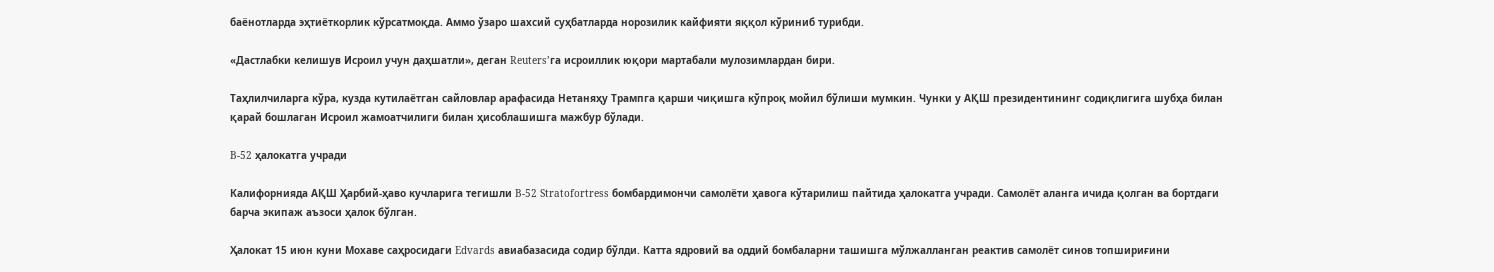баёнотларда эҳтиёткорлик кўрсатмоқда. Аммо ўзаро шахсий суҳбатларда норозилик кайфияти яққол кўриниб турибди.

«Дастлабки келишув Исроил учун даҳшатли», деган Reutersʼга исроиллик юқори мартабали мулозимлардан бири.

Таҳлилчиларга кўра, кузда кутилаётган сайловлар арафасида Нетаняҳу Трампга қарши чиқишга кўпроқ мойил бўлиши мумкин. Чунки у АҚШ президентининг содиқлигига шубҳа билан қарай бошлаган Исроил жамоатчилиги билан ҳисоблашишга мажбур бўлади.

B-52 ҳалокатга учради

Калифорнияда АҚШ Ҳарбий-ҳаво кучларига тегишли B-52 Stratofortress бомбардимончи самолёти ҳавога кўтарилиш пайтида ҳалокатга учради. Самолёт аланга ичида қолган ва бортдаги барча экипаж аъзоси ҳалок бўлган.

Ҳалокат 15 июн куни Мохаве саҳросидаги Edvards авиабазасида содир бўлди. Катта ядровий ва оддий бомбаларни ташишга мўлжалланган реактив самолёт синов топшириғини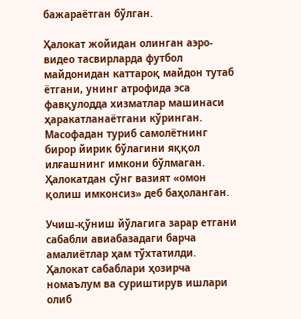бажараётган бўлган.

Ҳалокат жойидан олинган аэро-видео тасвирларда футбол майдонидан каттароқ майдон тутаб ётгани, унинг атрофида эса фавқулодда хизматлар машинаси ҳаракатланаётгани кўринган. Масофадан туриб самолётнинг бирор йирик бўлагини яққол илғашнинг имкони бўлмаган. Ҳалокатдан сўнг вазият «омон қолиш имконсиз» деб баҳоланган.

Учиш-қўниш йўлагига зарар етгани сабабли авиабазадаги барча амалиётлар ҳам тўхтатилди. Ҳалокат сабаблари ҳозирча номаълум ва суриштирув ишлари олиб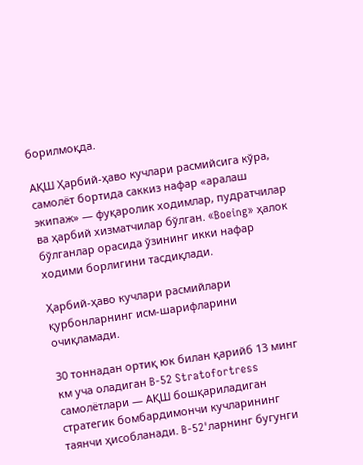борилмоқда.

АҚШ Ҳарбий-ҳаво кучлари расмийсига кўра, самолёт бортида саккиз нафар «аралаш экипаж» — фуқаролик ходимлар, пудратчилар ва ҳарбий хизматчилар бўлган. «Boeing» ҳалок бўлганлар орасида ўзининг икки нафар ходими борлигини тасдиқлади.

Ҳарбий-ҳаво кучлари расмийлари қурбонларнинг исм-шарифларини очиқламади.

30 тоннадан ортиқ юк билан қарийб 13 минг км уча оладиган B-52 Stratofortress самолётлари — АҚШ бошқариладиган стратегик бомбардимончи кучларининг таянчи ҳисобланади. B-52'ларнинг бугунги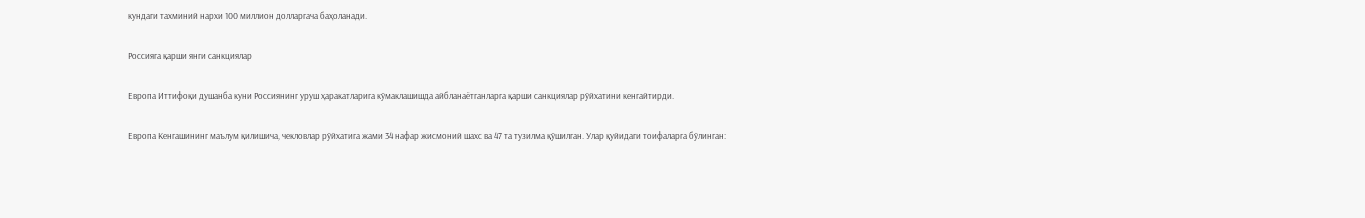кундаги тахминий нархи 100 миллион долларгача баҳоланади.

Россияга қарши янги санкциялар

Европа Иттифоқи душанба куни Россиянинг уруш ҳаракатларига кўмаклашишда айбланаётганларга қарши санкциялар рўйхатини кенгайтирди.

Европа Кенгашининг маълум қилишича, чекловлар рўйхатига жами 34 нафар жисмоний шахс ва 47 та тузилма қўшилган. Улар қуйидаги тоифаларга бўлинган: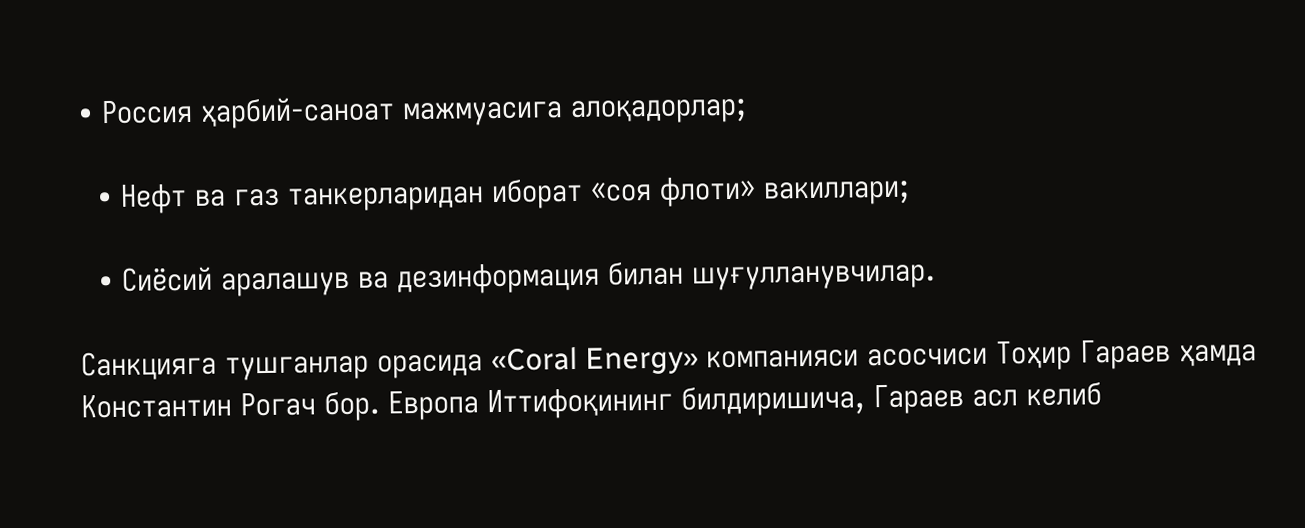• Россия ҳарбий-саноат мажмуасига алоқадорлар;

  • Нефт ва газ танкерларидан иборат «соя флоти» вакиллари;

  • Сиёсий аралашув ва дезинформация билан шуғулланувчилар.

Санкцияга тушганлар орасида «Coral Energy» компанияси асосчиси Тоҳир Гараев ҳамда Константин Рогач бор. Европа Иттифоқининг билдиришича, Гараев асл келиб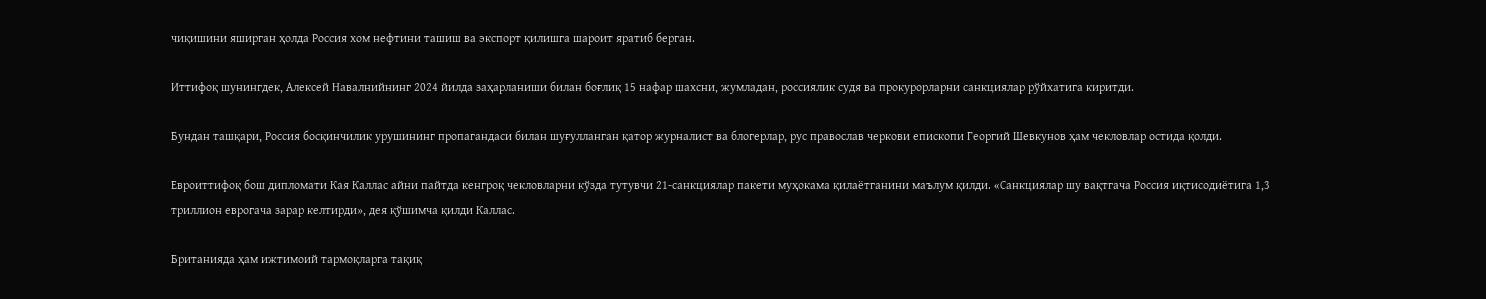чиқишини яширган ҳолда Россия хом нефтини ташиш ва экспорт қилишга шароит яратиб берган.

Иттифоқ шунингдек, Алексей Навалнийнинг 2024 йилда заҳарланиши билан боғлиқ 15 нафар шахсни, жумладан, россиялик судя ва прокурорларни санкциялар рўйхатига киритди.

Бундан ташқари, Россия босқинчилик урушининг пропагандаси билан шуғулланган қатор журналист ва блогерлар, рус православ черкови епископи Георгий Шевкунов ҳам чекловлар остида қолди.

Евроиттифоқ бош дипломати Кая Каллас айни пайтда кенгроқ чекловларни кўзда тутувчи 21-санкциялар пакети муҳокама қилаётганини маълум қилди. «Санкциялар шу вақтгача Россия иқтисодиётига 1,3 триллион еврогача зарар келтирди», дея қўшимча қилди Каллас.

Британияда ҳам ижтимоий тармоқларга тақиқ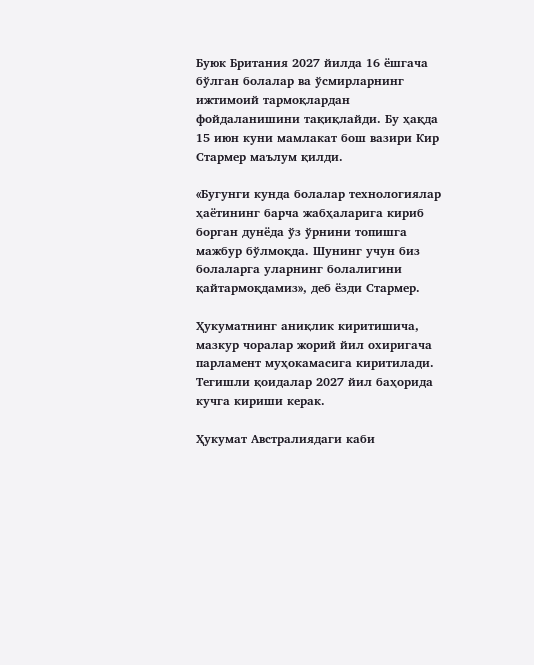Буюк Британия 2027 йилда 16 ёшгача бўлган болалар ва ўсмирларнинг ижтимоий тармоқлардан фойдаланишини тақиқлайди. Бу ҳақда 15 июн куни мамлакат бош вазири Кир Стармер маълум қилди.

«Бугунги кунда болалар технологиялар ҳаётининг барча жабҳаларига кириб борган дунёда ўз ўрнини топишга мажбур бўлмоқда. Шунинг учун биз болаларга уларнинг болалигини қайтармоқдамиз», деб ёзди Стармер.

Ҳукуматнинг аниқлик киритишича, мазкур чоралар жорий йил охиригача парламент муҳокамасига киритилади. Тегишли қоидалар 2027 йил баҳорида кучга кириши керак.

Ҳукумат Австралиядаги каби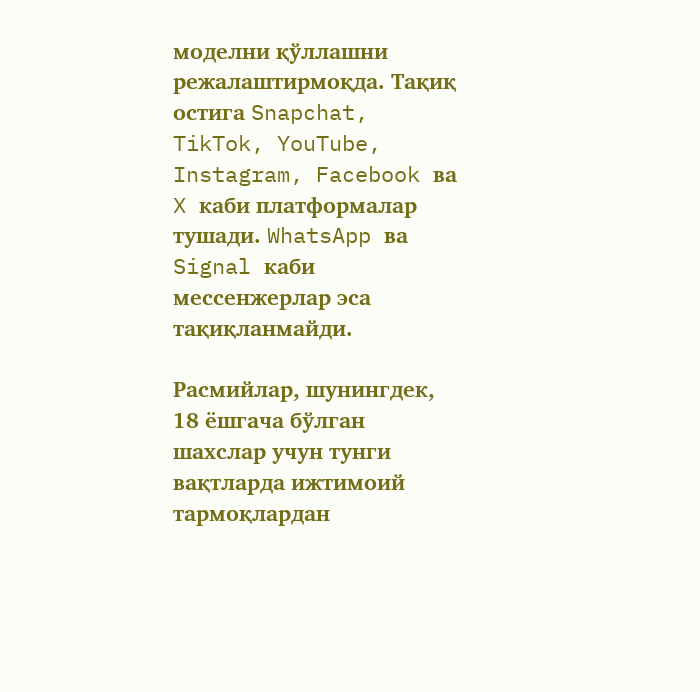моделни қўллашни режалаштирмоқда. Тақиқ остига Snapchat, TikTok, YouTube, Instagram, Facebook ва X каби платформалар тушади. WhatsApp ва Signal каби мессенжерлар эса тақиқланмайди.

Расмийлар, шунингдек, 18 ёшгача бўлган шахслар учун тунги вақтларда ижтимоий тармоқлардан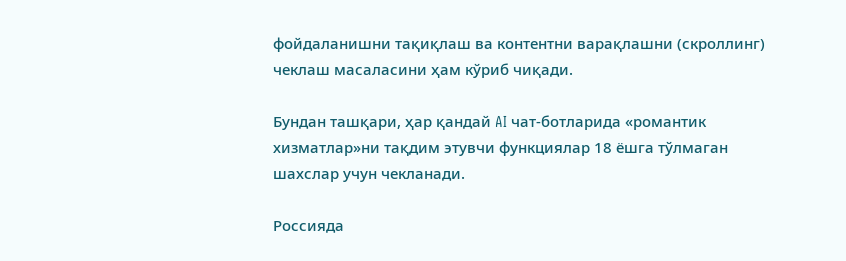фойдаланишни тақиқлаш ва контентни варақлашни (скроллинг) чеклаш масаласини ҳам кўриб чиқади.

Бундан ташқари, ҳар қандай AI чат-ботларида «романтик хизматлар»ни тақдим этувчи функциялар 18 ёшга тўлмаган шахслар учун чекланади.

Россияда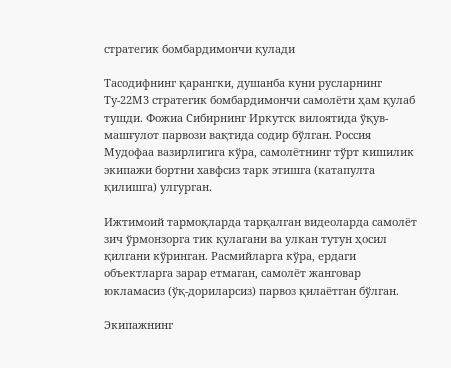стратегик бомбардимончи қулади

Тасодифнинг қарангки, душанба куни русларнинг Ту-22М3 стратегик бомбардимончи самолёти ҳам қулаб тушди. Фожиа Сибирнинг Иркутск вилоятида ўқув-машғулот парвози вақтида содир бўлган. Россия Мудофаа вазирлигига кўра, самолётнинг тўрт кишилик экипажи бортни хавфсиз тарк этишга (катапулта қилишга) улгурган.

Ижтимоий тармоқларда тарқалган видеоларда самолёт зич ўрмонзорга тик қулагани ва улкан тутун ҳосил қилгани кўринган. Расмийларга кўра, ердаги объектларга зарар етмаган, самолёт жанговар юкламасиз (ўқ-дориларсиз) парвоз қилаётган бўлган.

Экипажнинг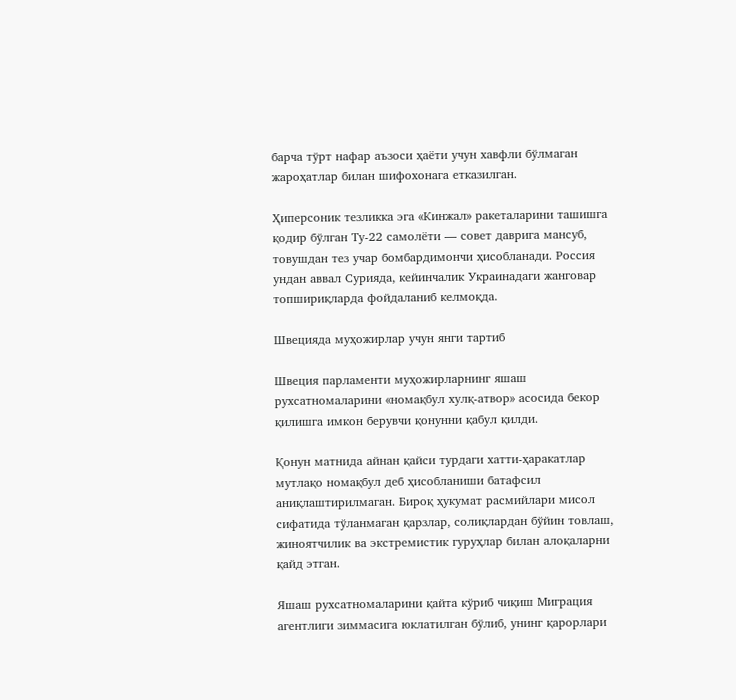барча тўрт нафар аъзоси ҳаёти учун хавфли бўлмаган жароҳатлар билан шифохонага етказилган.

Ҳиперсоник тезликка эга «Кинжал» ракеталарини ташишга қодир бўлган Ту-22 самолёти — совет даврига мансуб, товушдан тез учар бомбардимончи ҳисобланади. Россия ундан аввал Сурияда, кейинчалик Украинадаги жанговар топшириқларда фойдаланиб келмоқда.

Швецияда муҳожирлар учун янги тартиб

Швеция парламенти муҳожирларнинг яшаш рухсатномаларини «номақбул хулқ-атвор» асосида бекор қилишга имкон берувчи қонунни қабул қилди.

Қонун матнида айнан қайси турдаги хатти-ҳаракатлар мутлақо номақбул деб ҳисобланиши батафсил аниқлаштирилмаган. Бироқ ҳукумат расмийлари мисол сифатида тўланмаган қарзлар, солиқлардан бўйин товлаш, жиноятчилик ва экстремистик гуруҳлар билан алоқаларни қайд этган.

Яшаш рухсатномаларини қайта кўриб чиқиш Миграция агентлиги зиммасига юклатилган бўлиб, унинг қарорлари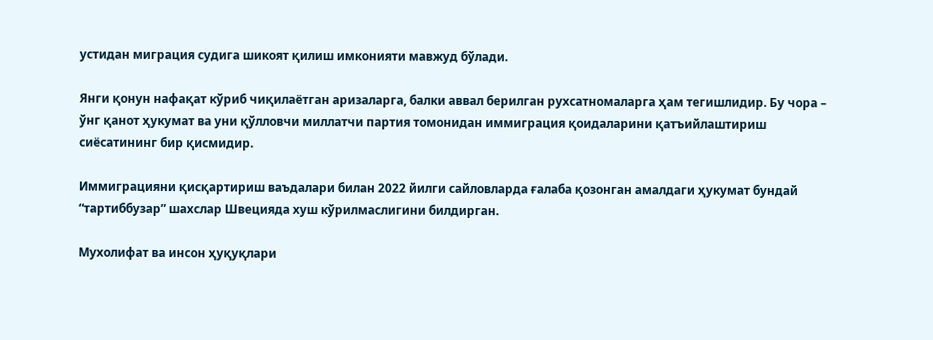устидан миграция судига шикоят қилиш имконияти мавжуд бўлади.

Янги қонун нафақат кўриб чиқилаётган аризаларга, балки аввал берилган рухсатномаларга ҳам тегишлидир. Бу чора – ўнг қанот ҳукумат ва уни қўлловчи миллатчи партия томонидан иммиграция қоидаларини қатъийлаштириш сиёсатининг бир қисмидир.

Иммиграцияни қисқартириш ваъдалари билан 2022 йилги сайловларда ғалаба қозонган амалдаги ҳукумат бундай “тартиббузар” шахслар Швецияда хуш кўрилмаслигини билдирган.

Мухолифат ва инсон ҳуқуқлари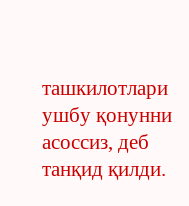ташкилотлари ушбу қонунни асоссиз, деб танқид қилди.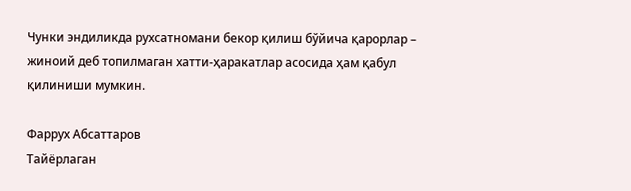Чунки эндиликда рухсатномани бекор қилиш бўйича қарорлар – жиноий деб топилмаган хатти-ҳаракатлар асосида ҳам қабул қилиниши мумкин.

Фаррух Абсаттаров
Тайёрлаган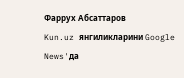Фаррух Абсаттаров
Kun.uz янгиликларини Google News'да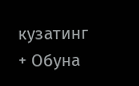кузатинг
+ Обуна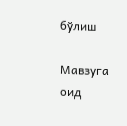бўлиш

Мавзуга оид